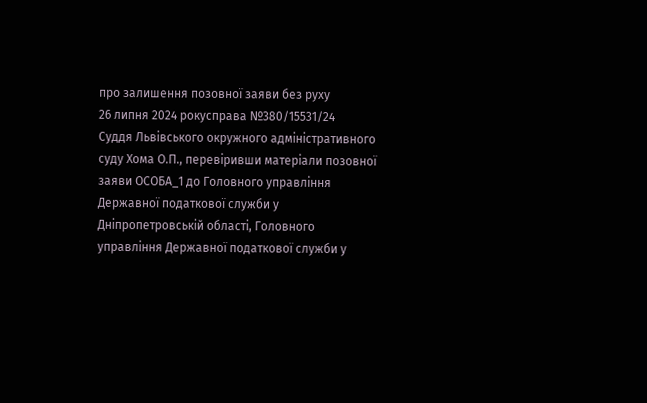про залишення позовної заяви без руху
26 липня 2024 рокусправа №380/15531/24
Суддя Львівського окружного адміністративного суду Хома О.П., перевіривши матеріали позовної заяви ОСОБА_1 до Головного управління Державної податкової служби у Дніпропетровській області, Головного управління Державної податкової служби у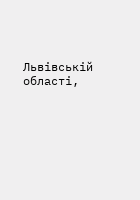Львівській області,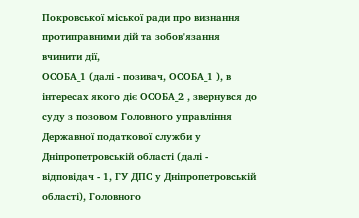Покровської міської ради про визнання протиправними дій та зобов'язання вчинити дії,
ОСОБА_1 (далі - позивач, ОСОБА_1 ), в інтересах якого діє ОСОБА_2 , звернувся до суду з позовом Головного управління Державної податкової служби у Дніпропетровській області (далі - відповідач - 1, ГУ ДПС у Дніпропетровській області), Головного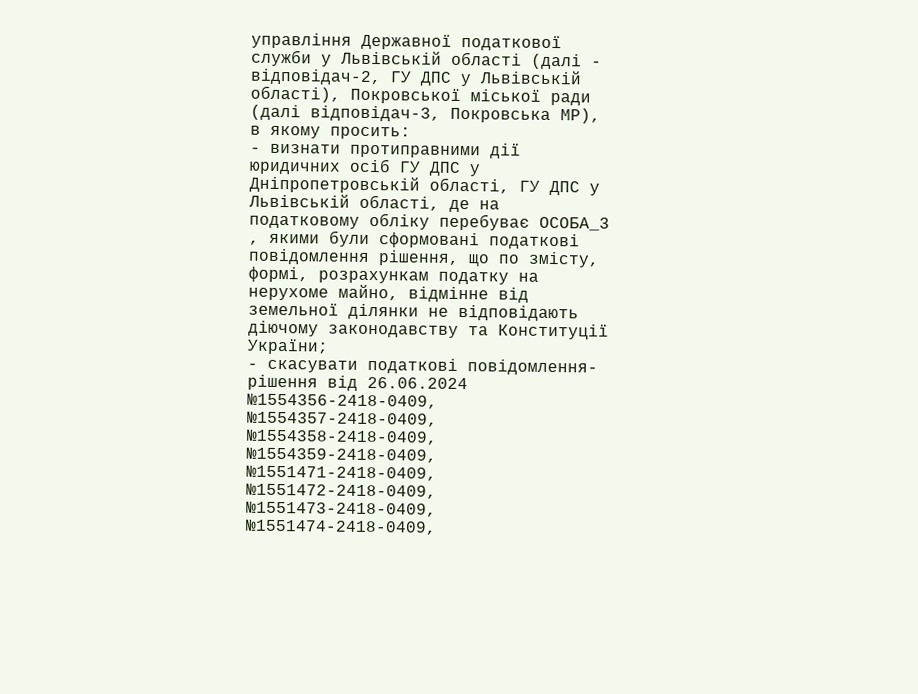управління Державної податкової служби у Львівській області (далі - відповідач-2, ГУ ДПС у Львівській області), Покровської міської ради (далі відповідач-3, Покровська МР), в якому просить:
- визнати протиправними дії юридичних осіб ГУ ДПС у Дніпропетровській області, ГУ ДПС у Львівській області, де на податковому обліку перебуває ОСОБА_3 , якими були сформовані податкові повідомлення рішення, що по змісту, формі, розрахункам податку на нерухоме майно, відмінне від земельної ділянки не відповідають діючому законодавству та Конституції України;
- скасувати податкові повідомлення-рішення від 26.06.2024 №1554356-2418-0409, №1554357-2418-0409, №1554358-2418-0409, №1554359-2418-0409, №1551471-2418-0409, №1551472-2418-0409, №1551473-2418-0409, №1551474-2418-0409,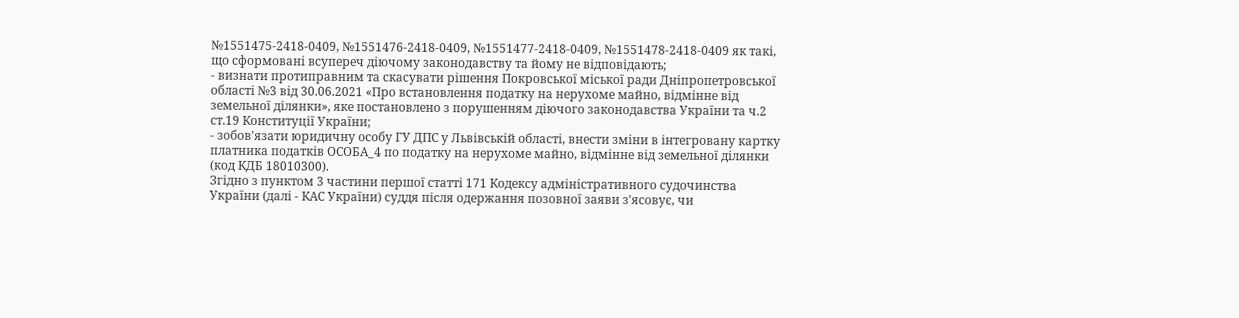№1551475-2418-0409, №1551476-2418-0409, №1551477-2418-0409, №1551478-2418-0409 як такі, що сформовані всупереч діючому законодавству та йому не відповідають;
- визнати протиправним та скасувати рішення Покровської міської ради Дніпропетровської області №3 від 30.06.2021 «Про встановлення податку на нерухоме майно, відмінне від земельної ділянки», яке постановлено з порушенням діючого законодавства України та ч.2 ст.19 Конституції України;
- зобов'язати юридичну особу ГУ ДПС у Львівській області, внести зміни в інтегровану картку платника податків ОСОБА_4 по податку на нерухоме майно, відмінне від земельної ділянки (код КДБ 18010300).
Згідно з пунктом 3 частини першої статті 171 Кодексу адміністративного судочинства України (далі - КАС України) суддя після одержання позовної заяви з'ясовує, чи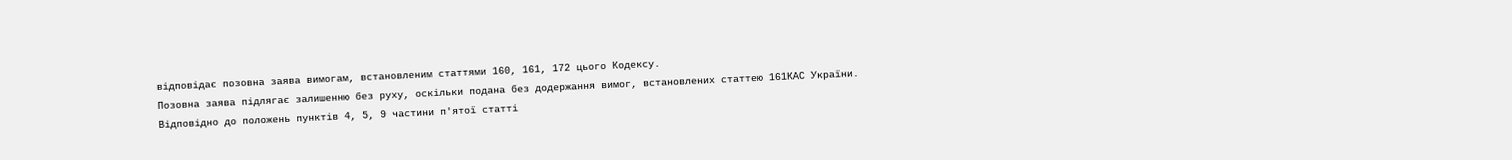відповідає позовна заява вимогам, встановленим статтями 160, 161, 172 цього Кодексу.
Позовна заява підлягає залишенню без руху, оскільки подана без додержання вимог, встановлених статтею 161КАС України.
Відповідно до положень пунктів 4, 5, 9 частини п'ятої статті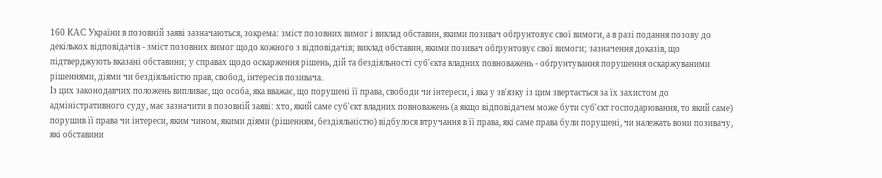160 КАС України в позовній заяві зазначаються, зокрема: зміст позовних вимог і виклад обставин, якими позивач обґрунтовує свої вимоги, а в разі подання позову до декількох відповідачів - зміст позовних вимог щодо кожного з відповідачів; виклад обставин, якими позивач обґрунтовує свої вимоги; зазначення доказів, що підтверджують вказані обставини; у справах щодо оскарження рішень, дій та бездіяльності суб'єкта владних повноважень - обґрунтування порушення оскаржуваними рішеннями, діями чи бездіяльністю прав, свобод, інтересів позивача.
Із цих законодавчих положень випливає, що особа, яка вважає, що порушені її права, свободи чи інтереси, і яка у зв'язку із цим звертається за їх захистом до адміністративного суду, має зазначити в позовній заяві: хто, який саме суб'єкт владних повноважень (а якщо відповідачем може бути суб'єкт господарювання, то який саме) порушив її права чи інтереси, яким чином, якими діями (рішенням, бездіяльністю) відбулося втручання в її права, які саме права були порушені, чи належать вони позивачу, які обставини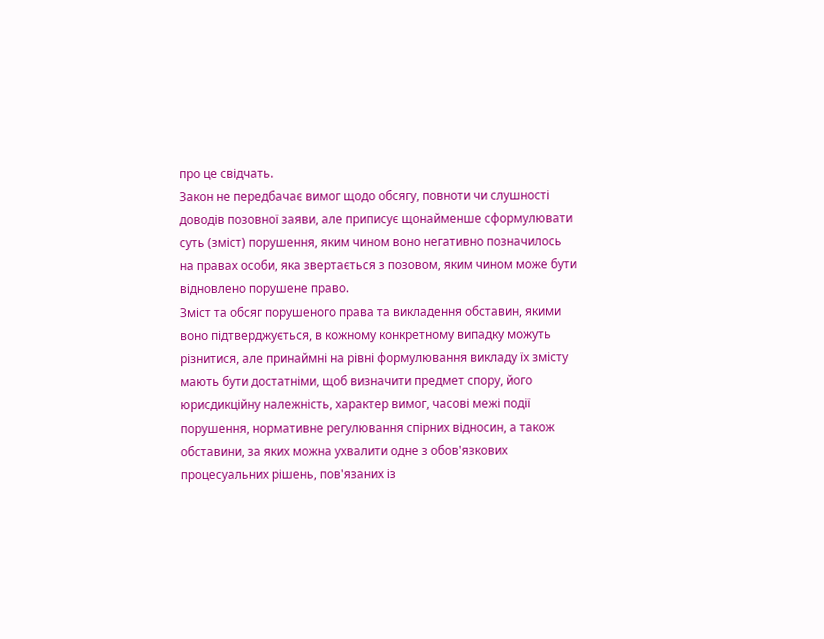про це свідчать.
Закон не передбачає вимог щодо обсягу, повноти чи слушності доводів позовної заяви, але приписує щонайменше сформулювати суть (зміст) порушення, яким чином воно негативно позначилось на правах особи, яка звертається з позовом, яким чином може бути відновлено порушене право.
Зміст та обсяг порушеного права та викладення обставин, якими воно підтверджується, в кожному конкретному випадку можуть різнитися, але принаймні на рівні формулювання викладу їх змісту мають бути достатніми, щоб визначити предмет спору, його юрисдикційну належність, характер вимог, часові межі події порушення, нормативне регулювання спірних відносин, а також обставини, за яких можна ухвалити одне з обов'язкових процесуальних рішень, пов'язаних із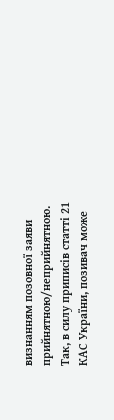визнанням позовної заяви прийнятною/неприйнятною.
Так, в силу приписів статті 21 КАС України, позивач може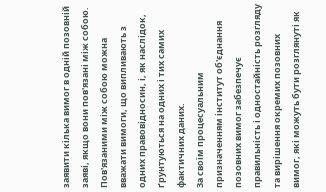заявити кілька вимог в одній позовній заяві, якщо вони пов'язані між собою.
Пов'язаними між собою можна вважати вимоги, що випливають з одних правовідносин, і, як наслідок, ґрунтуються на одних і тих самих фактичних даних.
За своїм процесуальним призначенням інститут об'єднання позовних вимог забезпечує правильність і одностайність розгляду та вирішення окремих позовних вимог, які можуть бути розглянуті як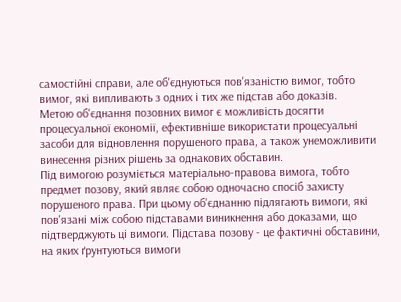самостійні справи, але об'єднуються пов'язаністю вимог, тобто вимог, які випливають з одних і тих же підстав або доказів.
Метою об'єднання позовних вимог є можливість досягти процесуальної економії, ефективніше використати процесуальні засоби для відновлення порушеного права, а також унеможливити винесення різних рішень за однакових обставин.
Під вимогою розуміється матеріально-правова вимога, тобто предмет позову, який являє собою одночасно спосіб захисту порушеного права. При цьому об'єднанню підлягають вимоги, які пов'язані між собою підставами виникнення або доказами, що підтверджують ці вимоги. Підстава позову - це фактичні обставини, на яких ґрунтуються вимоги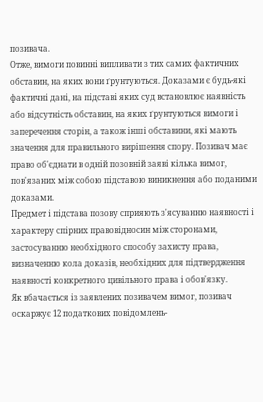позивача.
Отже, вимоги повинні випливати з тих самих фактичних обставин, на яких вони ґрунтуються. Доказами є будь-які фактичні дані, на підставі яких суд встановлює наявність або відсутність обставин, на яких ґрунтуються вимоги і заперечення сторін, а також інші обставини, які мають значення для правильного вирішення спору. Позивач має право об'єднати в одній позовній заяві кілька вимог, пов'язаних між собою підставою виникнення або поданими доказами.
Предмет і підстава позову сприяють з'ясуванню наявності і характеру спірних правовідносин між сторонами, застосуванню необхідного способу захисту права, визначенню кола доказів, необхідних для підтвердження наявності конкретного цивільного права і обов'язку.
Як вбачається із заявлених позивачем вимог, позивач оскаржує 12 податкових повідомлень-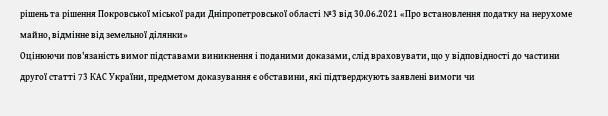рішень та рішення Покровської міської ради Дніпропетровської області №3 від 30.06.2021 «Про встановлення податку на нерухоме майно, відмінне від земельної ділянки»
Оцінюючи пов'язаність вимог підставами виникнення і поданими доказами, слід враховувати, що у відповідності до частини другої статті 73 КАС України, предметом доказування є обставини, які підтверджують заявлені вимоги чи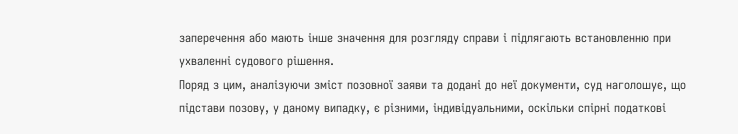заперечення або мають інше значення для розгляду справи і підлягають встановленню при ухваленні судового рішення.
Поряд з цим, аналізуючи зміст позовної заяви та додані до неї документи, суд наголошує, що підстави позову, у даному випадку, є різними, індивідуальними, оскільки спірні податкові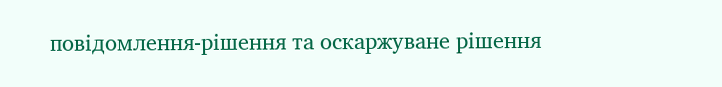повідомлення-рішення та оскаржуване рішення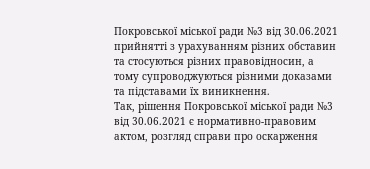Покровської міської ради №3 від 30.06.2021 прийнятті з урахуванням різних обставин та стосуються різних правовідносин, а тому супроводжуються різними доказами та підставами їх виникнення.
Так, рішення Покровської міської ради №3 від 30.06.2021 є нормативно-правовим актом, розгляд справи про оскарження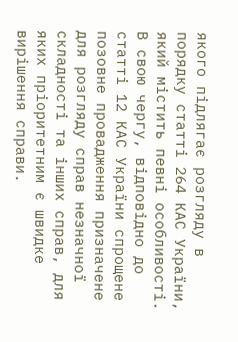якого підлягає розгляду в порядку статті 264 КАС України, який містить певні особливості.
В свою чергу, відповідно до статті 12 КАС України спрощене позовне провадження призначене для розгляду справ незначної складності та інших справ, для яких пріоритетним є швидке вирішення справи.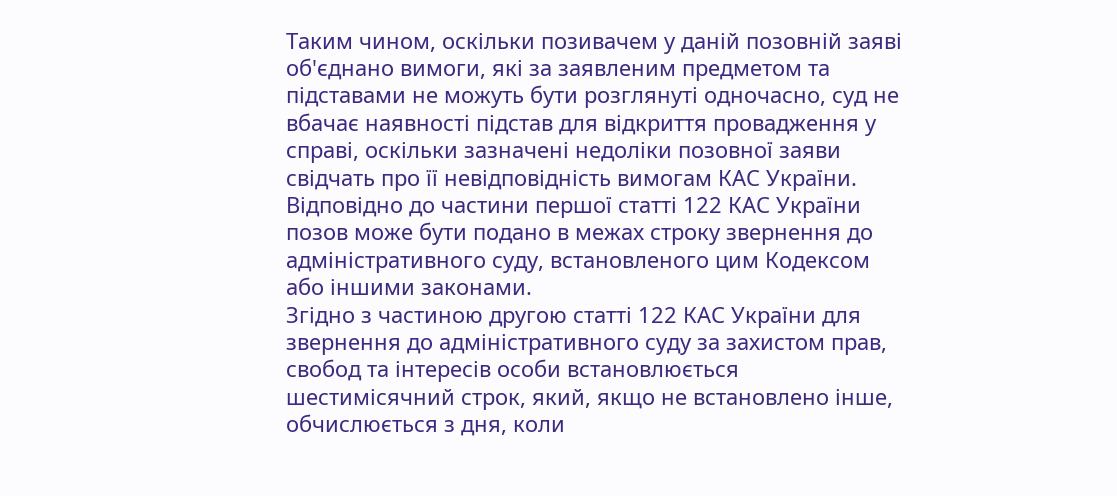Таким чином, оскільки позивачем у даній позовній заяві об'єднано вимоги, які за заявленим предметом та підставами не можуть бути розглянуті одночасно, суд не вбачає наявності підстав для відкриття провадження у справі, оскільки зазначені недоліки позовної заяви свідчать про її невідповідність вимогам КАС України.
Відповідно до частини першої статті 122 КАС України позов може бути подано в межах строку звернення до адміністративного суду, встановленого цим Кодексом або іншими законами.
Згідно з частиною другою статті 122 КАС України для звернення до адміністративного суду за захистом прав, свобод та інтересів особи встановлюється шестимісячний строк, який, якщо не встановлено інше, обчислюється з дня, коли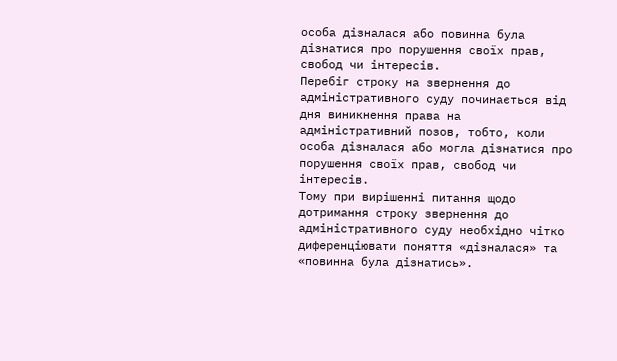особа дізналася або повинна була дізнатися про порушення своїх прав, свобод чи інтересів.
Перебіг строку на звернення до адміністративного суду починається від дня виникнення права на адміністративний позов, тобто, коли особа дізналася або могла дізнатися про порушення своїх прав, свобод чи інтересів.
Тому при вирішенні питання щодо дотримання строку звернення до адміністративного суду необхідно чітко диференціювати поняття «дізналася» та «повинна була дізнатись».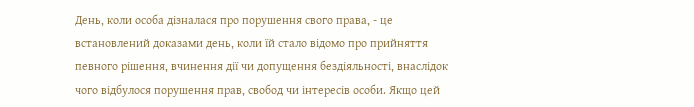День, коли особа дізналася про порушення свого права, - це встановлений доказами день, коли їй стало відомо про прийняття певного рішення, вчинення дії чи допущення бездіяльності, внаслідок чого відбулося порушення прав, свобод чи інтересів особи. Якщо цей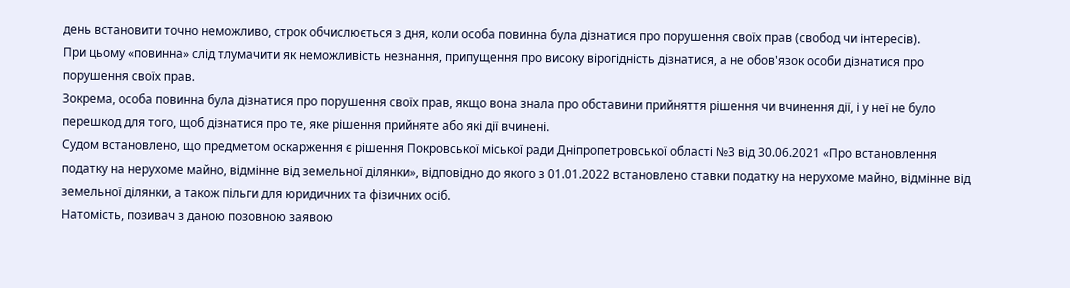день встановити точно неможливо, строк обчислюється з дня, коли особа повинна була дізнатися про порушення своїх прав (свобод чи інтересів).
При цьому «повинна» слід тлумачити як неможливість незнання, припущення про високу вірогідність дізнатися, а не обов'язок особи дізнатися про порушення своїх прав.
Зокрема, особа повинна була дізнатися про порушення своїх прав, якщо вона знала про обставини прийняття рішення чи вчинення дії, і у неї не було перешкод для того, щоб дізнатися про те, яке рішення прийняте або які дії вчинені.
Судом встановлено, що предметом оскарження є рішення Покровської міської ради Дніпропетровської області №3 від 30.06.2021 «Про встановлення податку на нерухоме майно, відмінне від земельної ділянки», відповідно до якого з 01.01.2022 встановлено ставки податку на нерухоме майно, відмінне від земельної ділянки, а також пільги для юридичних та фізичних осіб.
Натомість, позивач з даною позовною заявою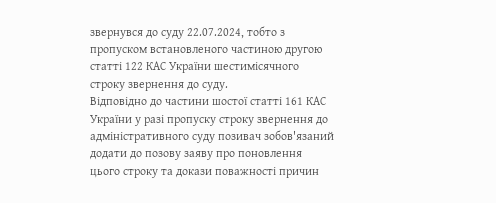звернувся до суду 22.07.2024, тобто з пропуском встановленого частиною другою статті 122 КАС України шестимісячного строку звернення до суду.
Відповідно до частини шостої статті 161 КАС України у разі пропуску строку звернення до адміністративного суду позивач зобов'язаний додати до позову заяву про поновлення цього строку та докази поважності причин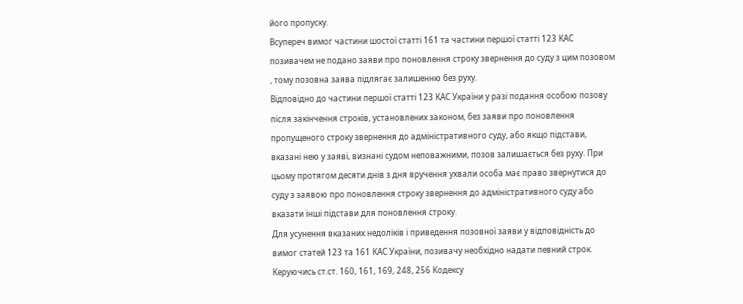його пропуску.
Всупереч вимог частини шостої статті 161 та частини першої статті 123 КАС позивачем не подано заяви про поновлення строку звернення до суду з цим позовом , тому позовна заява підлягає залишенню без руху.
Відповідно до частини першої статті 123 КАС України у разі подання особою позову після закінчення строків, установлених законом, без заяви про поновлення пропущеного строку звернення до адміністративного суду, або якщо підстави, вказані нею у заяві, визнані судом неповажними, позов залишається без руху. При цьому протягом десяти днів з дня вручення ухвали особа має право звернутися до суду з заявою про поновлення строку звернення до адміністративного суду або вказати інші підстави для поновлення строку.
Для усунення вказаних недоліків і приведення позовної заяви у відповідність до вимог статей 123 та 161 КАС України, позивачу необхідно надати певний строк.
Керуючись ст.ст. 160, 161, 169, 248, 256 Кодексу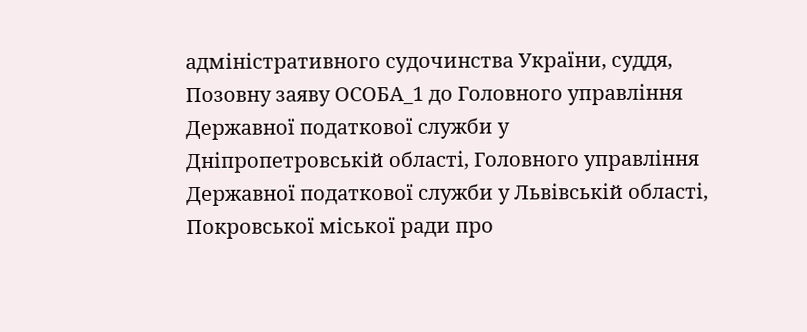адміністративного судочинства України, суддя,
Позовну заяву ОСОБА_1 до Головного управління Державної податкової служби у Дніпропетровській області, Головного управління Державної податкової служби у Львівській області, Покровської міської ради про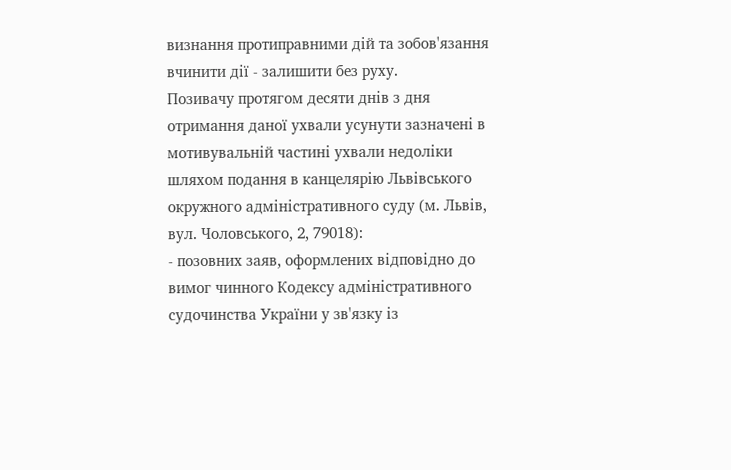визнання протиправними дій та зобов'язання вчинити дії - залишити без руху.
Позивачу протягом десяти днів з дня отримання даної ухвали усунути зазначені в мотивувальній частині ухвали недоліки шляхом подання в канцелярію Львівського окружного адміністративного суду (м. Львів, вул. Чоловського, 2, 79018):
- позовних заяв, оформлених відповідно до вимог чинного Кодексу адміністративного судочинства України у зв'язку із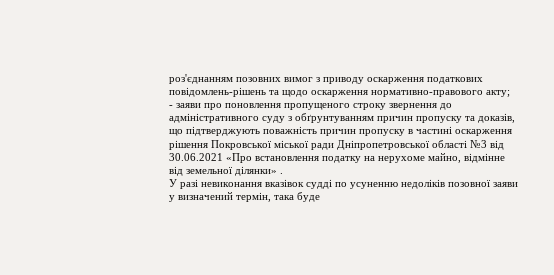роз'єднанням позовних вимог з приводу оскарження податкових повідомлень-рішень та щодо оскарження нормативно-правового акту;
- заяви про поновлення пропущеного строку звернення до адміністративного суду з обґрунтуванням причин пропуску та доказів, що підтверджують поважність причин пропуску в частині оскарження рішення Покровської міської ради Дніпропетровської області №3 від 30.06.2021 «Про встановлення податку на нерухоме майно, відмінне від земельної ділянки» .
У разі невиконання вказівок судді по усуненню недоліків позовної заяви у визначений термін, така буде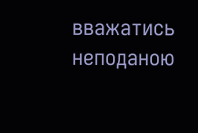вважатись неподаною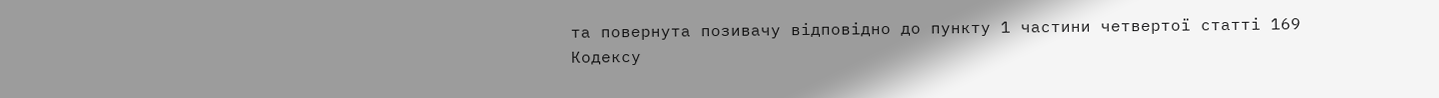та повернута позивачу відповідно до пункту 1 частини четвертої статті 169 Кодексу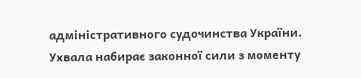адміністративного судочинства України.
Ухвала набирає законної сили з моменту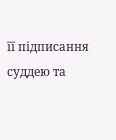її підписання суддею та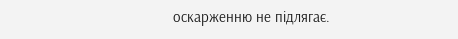оскарженню не підлягає.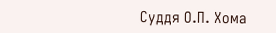Суддя О.П. Хома